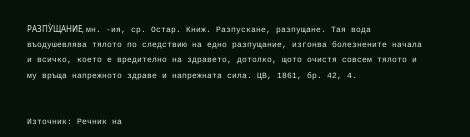РАЗПУ̀ЩАНИЕ, мн. -ия, ср. Остар. Книж. Разпускане, разпущане. Тая вода въодушевлява тялото по следствию на едно разпущание, изгонва болезнените начала и всичко, което е вредително на здравето, дотолко, щото очистя совсем тялото и му връща напрежното здраве и напрежната сила. ЦВ, 1861, бр. 42, 4.


Източник: Речник на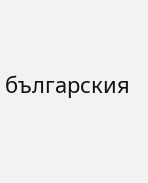българския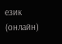език (онлайн)